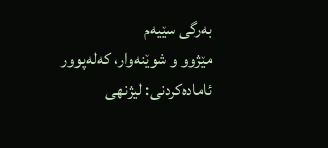بەرگی سێیەم
مێژوو و شوێنەوار، کەلەپوور
ئامادەکردنی: لیژنهی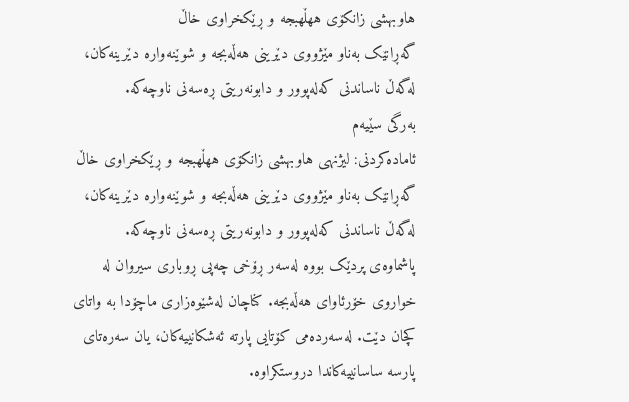هاوبهشی زانكۆی ههڵهبجه و ڕێكخراوی خاڵ
گەڕانێک بەناو مێژووی دێرینی هەڵەبجە و شوێنەوارە دێرینەکان، لەگەڵ ناساندنی کەلەپوور و دابونەریتی ڕەسەنی ناوچەکە.
بەرگی سێیەم
ئامادەکردنی: لیژنهی هاوبهشی زانكۆی ههڵهبجه و ڕێكخراوی خاڵ
گەڕانێک بەناو مێژووی دێرینی هەڵەبجە و شوێنەوارە دێرینەکان، لەگەڵ ناساندنی کەلەپوور و دابونەریتی ڕەسەنی ناوچەکە.
پاشماوەی پردێک بووە لەسەر ڕۆخی چەپی ڕوباری سیروان لە خواروی خۆرئاوای هەڵەبجە. کناچان لەشێوەزاری ماچۆدا بە واتای کچان دێت. لەسەردەمی کۆتایی پارتە ئەشکانییەکان، یان سەرەتای پارسە ساسانییەکاندا دروستکراوە.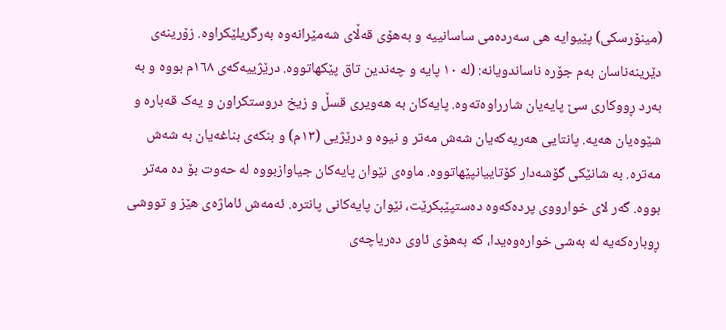(مینۆرسکی) پێیوایە هی سەردەمی ساسانییە و بەهۆی قەڵای شەمێرانەوە بەرگریلێکراوە. زۆرینەی دێرینەناسان بەم جۆرە ناساندویانە: (لە ١٠ پایە و چەندین تاق پێکهاتووە. درێژییەکەی ١٦٨م بووە و بە بەرد ڕووکاری سێ پایەیان شارراوەتەوە. پایەکان بە هەویری قسڵ و زیخ دروستکراون و یەک قەبارە و شێوەیان هەیە. پانتایی هەریەکەیان شەش مەتر و نیوە و درێژیی (١٣م) و بنکەی بناغەیان بە شەش مەترە. بە شانێکی گۆشەدار کۆتاییانپێهاتووە. ماوەی نێوان پایەکان جیاوازبووە لە حەوت بۆ دە مەتر بووە. گەر لای خوارووی پردەکەوە دەستپێبکرێت، نێوان پایەکانی پانترە. ئەمەش ئاماژەی هێز و تووشی ڕوبارەکەیە لە بەشی خوارەوەیدا، کە بەهۆی ئاوی دەریاچەی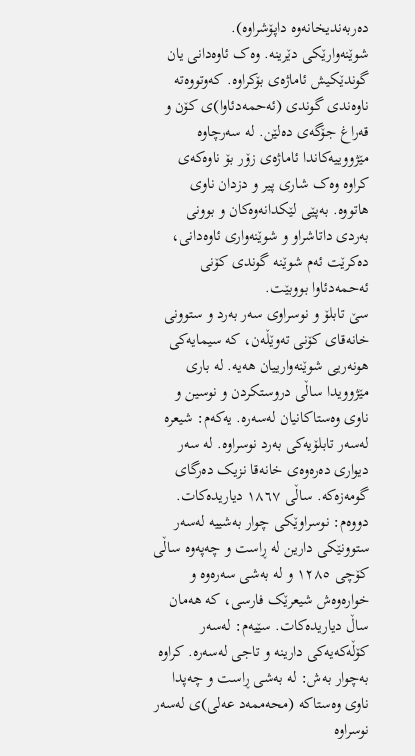دەربەندیخانەوە داپۆشراوە).
شوێنەوارێکی دێرینە. وەک ئاوەدانی یان گوندێکیش ئاماژەی بۆکراوە. کەوتووەتە ناوەندی گوندی (ئەحمەدئاوا)ی کۆن و قەراغ جۆگەی دەلێن. لە سەرچاوە مێژووییەکاندا ئاماژەی زۆر بۆ ناوەکەی کراوە وەک شاری پیر و دزدان ناوی هاتووە. بەپێی لێکدانەوەکان و بوونی بەردی داتاشراو و شوێنەواری ئاوەدانی، دەکرێت ئەم شوێنە گوندی کۆنی ئەحمەدئاوا بووبێت.
سێ تابلۆ و نوسراوی سەر بەرد و ستوونی خانەقای کۆنی تەوێڵەن، کە سیمایەکی هونەریی شوێنەوارییان هەیە. لە باری مێژوویدا ساڵی دروستکردن و نوسین و ناوی وەستاکانیان لەسەرە. یەکەم: شیعرە لەسەر تابلۆیەکی بەرد نوسراوە. لە سەر دیواری دەرەوەی خانەقا نزیک دەرگای گومەزەکە. ساڵی ١٨٦٧ دیاریدەکات. دووەم: نوسراوێکی چوار بەشییە لەسەر ستوونێکی دارین لە ڕاست و چەپەوە ساڵی کۆچی ١٢٨٥ و لە بەشی سەرەوە و خوارەوەش شیعرێک فارسی، کە هەمان ساڵ دیاریدەکات. سێیەم: لەسەر کۆڵەکەیەکی دارینە و تاجی لەسەرە. کراوە بەچوار بەش: لە بەشی ڕاست و چەپدا ناوی وەستاکە (محەممەد عەلی)ی لەسەر نوسراوە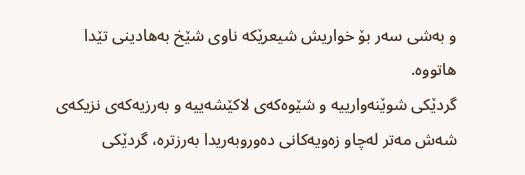و بەشی سەر بۆ خواریش شیعرێکە ناوی شێخ بەهادینی تێدا هاتووە.
گردێکی شوێنەوارییە و شێوەکەی لاکێشەییە و بەرزیەکەی نزیکەی شەش مەتر لەچاو زەویەکانی دەوروبەریدا بەرزترە، گردێکی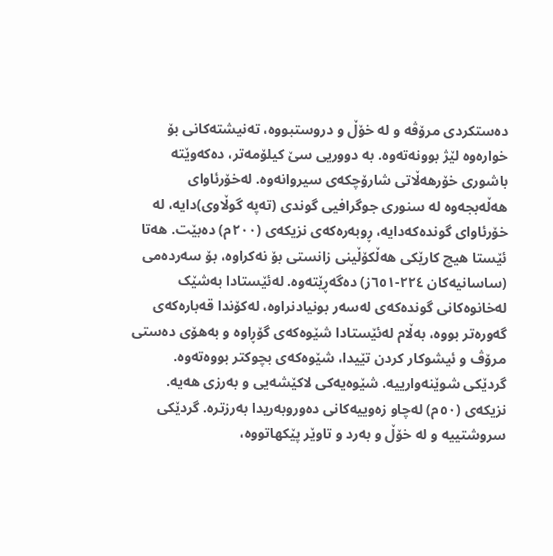دەستکردی مرۆڤە و لە خۆڵ و دروستبووە، تەنیشتەکانی بۆ خوارەوە لێژ بوونەتەوە. بە دووریی سێ کیلۆمەتر، دەکەوێتە باشوری خۆرهەڵاتی شارۆچکەی سیروانەوە. لەخۆرئاوای هەڵەبجەوە لە سنوری جوگرافیی گوندی (تەپە گوڵاوی)دایە، لە خۆرئاوای گوندەکەدایە، ڕوبەرەکەی نزیکەی (٢٠٠م) دەبێت. هەتا ئێستا هیچ کارێکی هەڵکۆڵینی زانستی بۆ نەکراوە، بۆ سەردەمی (ساسانیەکان ٢٢٤-٦٥١ز) دەگەڕێتەوە. لەئێستادا بەشێک لەخانوەکانی گوندەکەی لەسەر بونیادنراوە، لەکۆندا قەبارەکەی گەورەتر بووە، بەڵام لەئێستادا شێوەکەی گۆڕاوە و بەهۆی دەستی مرۆڤ و ئیشوکار کردن تێیدا، شێوەکەی بچوکتر بووەتەوە.
گردێکی شوێنەوارییە. شێوەیەکی لاکێشەیی و بەرزی هەیە. نزیکەی (٥٠م) لەچاو زەوییەکانی دەوروبەریدا بەرزترە. گردێکی سروشتییە و لە خۆڵ و بەرد و تاوێر پێکهاتووە،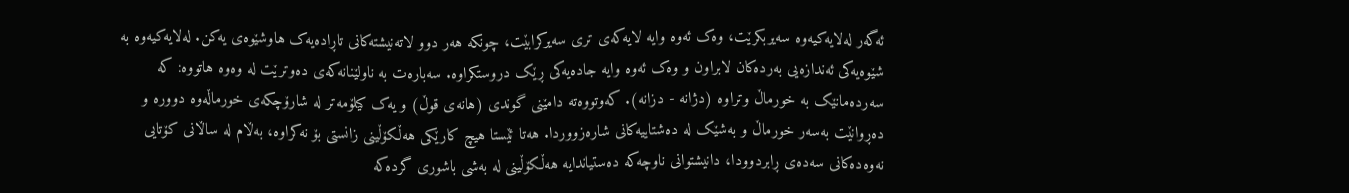ئەگەر لەلایەکیەوە سەیربکرێت، وەک ئەوە وایە لایەکەی تری سەیرکرابێت، چونکە هەر دوو لاتەنیشتەکانی تاڕادەیەک هاوشێوەی یەکن. لەلایەکیەوە بە شێوەیەکی ئەندازەیی بەردەکان لابراون و وەک ئەوە وایە جادەیەکی ڕێک دروستکراوە. سەبارەت بە ناولێنانەکەی دەوترێت لە وەوە هاتووە: کە سەردەمانێک بە خورماڵ وتراوە (دژانە - دزانە). کەوتووەتە دامێنی گوندی (هانەی قوڵ) و یەک کیلۆمەتر لە شارۆچکەی خورماڵەوە دوورە و دەڕوانێت بەسەر خورماڵ و بەشێک لە دەشتاییەکانی شارەزووردا. هەتا ئێستا هیچ کارێکی هەڵکۆڵینی زانستی بۆ نەکراوە، بەڵام لە ساڵانی کۆتایی نەوەدەکانی سەدەی ڕابردوودا، دانیشتوانی ناوچەکە دەستیاندایە هەڵکۆڵینی لە بەشی باشوری گردەکە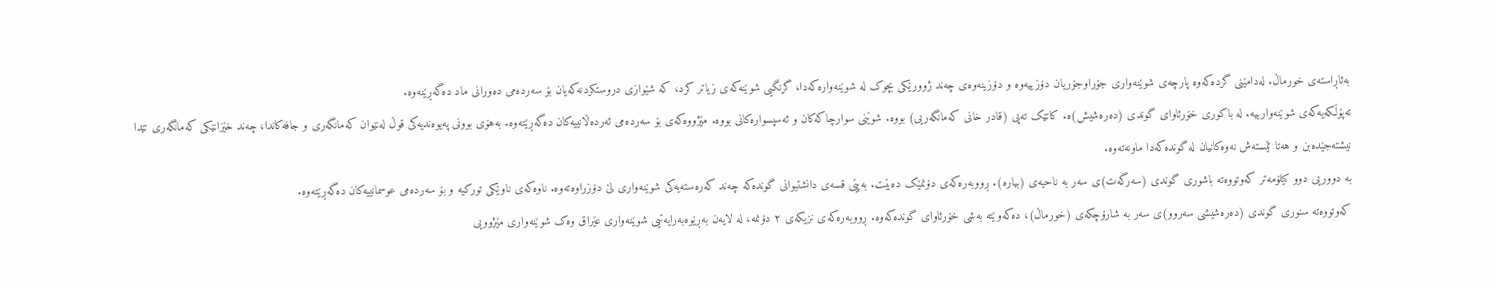بەئاڕاستەی خورماڵ. لەدامێنی گردەکەوە پارچەی شوێنەواری جۆراوجۆریان دۆزییەوە و دۆزینەوەی چەند ژوورێکی بچوک لە شوێنەوارەکەدا، گرنگیی شوێنەکەی زیاتر کرد، کە شێوازی دروستکردنەکەیان بۆ سەردەمی دەورانی ماد دەگەڕێنەوە.
تەپۆڵکەیەکەی شوێنەوارییە. لە باکوری خۆرئاوای گوندی (دەرەشیش)ە. کاتێک تەپی (قادر خانی کەمانگەریی) بووە. شوێنی سوارچاکەکان و ئەسپسوارەکانی بووە. مێژووەکەی بۆ سەردەمی ئەردەڵانییەکان دەگەڕێتەوە. بەهۆی بوونی پەیوەندیەکی قوڵ لەنێوان کەمانگەری و جافەکاندا، چەند خێزانێکی کەمانگەری تێدا نیشتەجێدەبن و هەتا ئێستەش نەوەکانیان لە گوندەکەدا ماونەتەوە.
بە دووریی دوو کیلۆمەتر کەوتووەتە باشوری گوندی (سەرگەت)ی سەر بە ناحیەی (بیارە). ڕووبەرەکەی دۆنمێک دەبێت. بەپێی قسەی دانشتیوانی گوندەکە چەند کەرەستەیەکی شوێنەواری لێ دۆزراوەتەوە. ناوەکەی ناوێکی تورکیه و بۆ سەردەمی عوسمانییەکان دەگەڕێتەوە.
کەوتووەتە سنوری گوندی (دەرەشیشی سەروو)ی سەر به شارۆچکەی (خورماڵ)، دەکەوێتە بەشی خۆرئاوای گوندەکەوە. ڕووبەرەکەی نزیکەی ٢ دۆنمە، له لایەن بەڕێوەبەرایەتیی شوێنەواری عێراق وەک شوێنەواری مێژوویی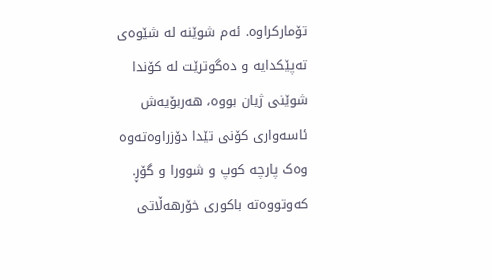تۆمارکراوە. ئەم شوێنە لە شێوەی تەپێکدایە و دەگوترێت لە کۆندا شوێنی ژیان بووە، هەربۆیەش ئاسەواری کۆنی تێدا دۆزراوەتەوە وەک پارچە کوپ و شوورا و گۆڕ.
کەوتووەتە باکوری خۆرهەڵاتی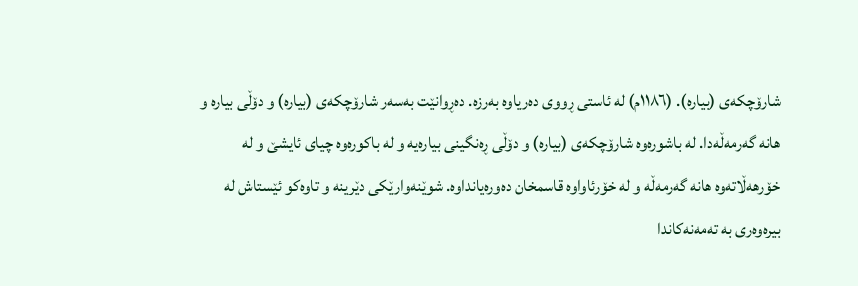شارۆچکەی (بیارە). (١١٨٦م) لە ئاستی ڕووی دەریاوە بەرزە. دەڕوانێت بەسەر شارۆچکەی (بیارە) و دۆڵی بیارە و هانە گەرمەڵەدا. لە باشورەوە شارۆچکەی (بیارە) و دۆڵی ڕەنگینی بیارەیە و لە باکورەوە چیای ئایشێ و لە خۆرهەڵاتەوە هانە گەرمەڵە و لە خۆرئاواوە قاسمخان دەورەیانداوە. شوێنەوارێکی دێرینە و تاوەکو ئێستاش لە بیرەوەری بە تەمەنەکاندا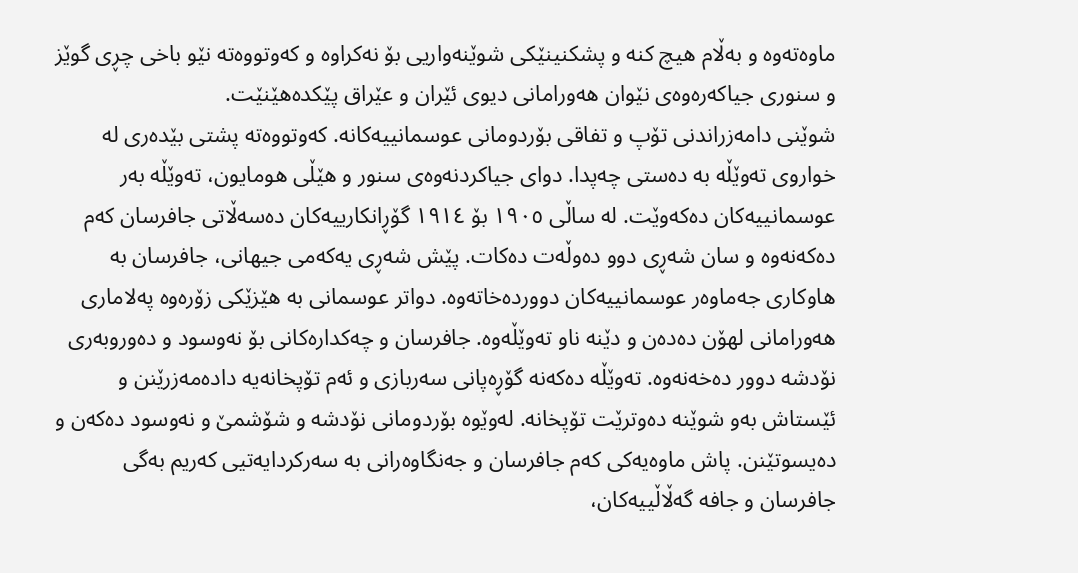ماوەتەوە و بەڵام هیچ کنە و پشکنینێکی شوێنەواریی بۆ نەکراوە و کەوتووەتە نێو باخی چڕی گوێز و سنوری جیاکەرەوەی نێوان هەورامانی دیوی ئێران و عێراق پێکدەهێنێت.
شوێنی دامەزراندنی تۆپ و تفاقی بۆردومانی عوسمانییەکانە. کەوتووەتە پشتی بێدەری لە خواروی تەوێڵە بە دەستی چەپدا. دوای جیاکردنەوەی سنور و هێڵی هومایون، تەوێڵە بەر عوسمانییەکان دەکەوێت. لە ساڵی ١٩٠٥ بۆ ١٩١٤ گۆڕانکارییەکان دەسەڵاتی جافرسان کەم دەکەنەوە و سان شەڕی دوو دەوڵەت دەکات. پێش شەڕی یەکەمی جیهانی، جافرسان بە هاوکاری جەماوەر عوسمانییەکان دووردەخاتەوە. دواتر عوسمانی بە هێزێکی زۆرەوە پەلاماری هەورامانی لهۆن دەدەن و دێنە ناو تەوێڵەوە. جافرسان و چەکدارەکانی بۆ نەوسود و دەوروبەری نۆدشە دوور دەخەنەوە. تەوێڵە دەکەنە گۆڕەپانی سەربازی و ئەم تۆپخانەیە دادەمەزرێنن و ئێستاش بەو شوێنە دەوترێت تۆپخانە. لەوێوە بۆردومانی نۆدشە و شۆشمێ و نەوسود دەکەن و دەیسوتێنن. پاش ماوەیەکی کەم جافرسان و جەنگاوەرانی بە سەرکردایەتیی کەریم بەگی جافرسان و جافە گەڵاڵییەکان،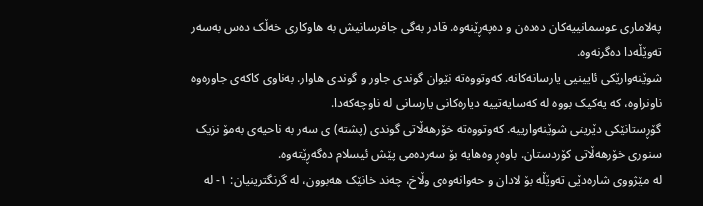پەلاماری عوسمانییەکان دەدەن و دەپەڕێنەوە. قادر بەگی جافرسانیش بە هاوکاری خەڵک دەس بەسەر تەوێڵەدا دەگرنەوە.
شوێنەوارێکی ئایینیی یارسانەکانە. کەوتووەتە نێوان گوندی جاور و گوندی هاوار. بەناوی کاکەی جاورەوە ناونراوە، کە یەکیک بووە لە کەسایەتییە دیارەکانی یارسانی لە ناوچەکەدا.
گۆڕستانێکی دێرینی شوێنەوارییە. کەوتووەتە خۆرهەڵاتی گوندی (پشتە) ی سەر بە ناحیەی بەمۆ نزیک سنوری خۆرهەڵاتی کۆردستان. باوەڕ وەهایە بۆ سەردەمی پێش ئیسلام دەگەڕێتەوە.
لە مێژووی شارەدێی تەوێڵە بۆ لادان و حەوانەوەی وڵاخ، چەند خانێک هەبوون، لە گرنگترینیان: ١- لە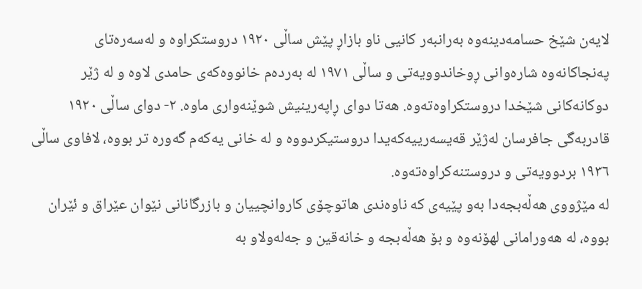لایەن شێخ حسامەدینەوە بەرانبەر کانیی ناو بازاڕ پێش ساڵی ١٩٢٠ دروستکراوە و لەسەرەتای پەنجاکانەوە شارەوانی ڕوخاندوویەتی و ساڵی ١٩٧١ لە بەردەم خانووەکەی حامدی لاوە و لە ژێر دوکانەکانی شێخدا دروستکراوەتەوە. هەتا دوای ڕاپەرینیش شوێنەواری ماوە. ٢- دوای ساڵی ١٩٢٠ قادربەگی جافرسان لەژێر قەیسەرییەکەیدا دروستیکردووە و لە خانی یەکەم گەورە تر بووە، لافاوی ساڵی ١٩٣٦ بردوویەتی و دروستنەکراوەتەوە.
لە مێژووی هەڵەبجەدا بەو پێیەی کە ناوەندی هاتوچۆی کاروانچییان و بازرگانانی نێوان عێراق و ئێران بووە، لە هەورامانی لهۆنەوە و بۆ هەڵەبجه و خانەقین و جەلەولاو بە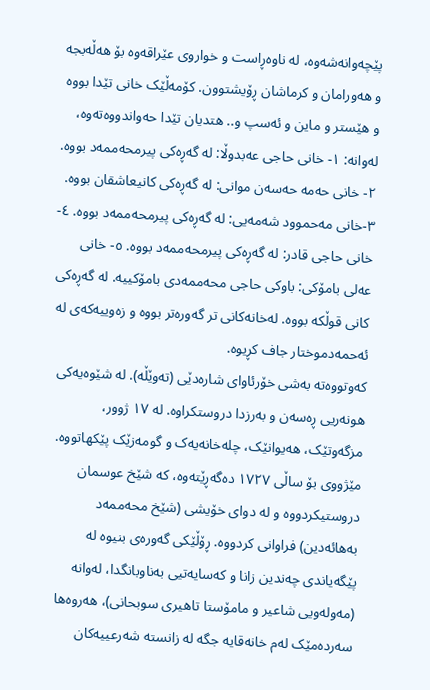پێچەوانەشەوه، لە ناوەڕاست و خواروی عێراقەوە بۆ هەڵەبجە و هەورامان و کرماشان ڕۆیشتوون. کۆمەڵێک خانی تێدا بووە و هێستر و ماین و ئەسپ و.. هتدیان تێدا حەواندووەتەوە، لەوانە: ١- خانی حاجی عەبدوڵا: لە گەڕەکی پیرمحەممەد بووە. ٢- خانی حەمە حەسەن موانی: لە گەڕەکی کانیعاشقان بووە. ٣-خانی مەحموود شەمەیی: لە گەڕەکی پیرمحەممەد بووە. ٤-خانی حاجی قادر: لە گەڕەکی پیرمحەممەد بووە. ٥- خانی عەلی بامۆکی: باوکی حاجی محەممەدی بامۆکییە. لە گەڕەکی کانی قوڵکە بووە. لەخانەکانی تر گەورەتر بووە و زەوییەکەی لە ئەحمەدموختار جاف کڕیوە.
کەوتووەتە بەشی خۆرئاوای شارەدێی (تەوێڵە). لە شێوەیەکی ھونەریی ڕەسەن و بەرزدا دروستکراوە. لە ١٧ ژوور، مزگەوتێک، ھەیوانێک، چلەخانەیەک و گومەزێک پێکهاتووە. مێژووی بۆ ساڵی ١٧٢٧ دەگەڕێتەوە، کە شێخ عوسمان دروستیکردووە و لە دوای خۆیشی (شێخ محەممەد بەهائەدین) فراوانی کردووە. ڕۆڵێکی گەورەی بنیوە لە پێگەیاندی چەندین زانا و کەسایەتیی بەناوبانگدا، لەوانە (مەولەویی شاعیر و مامۆستا تاهیری سوبحانی)، ھەروەھا سەردەمێک لەم خانەقایە جگە لە زانستە شەرعییەکان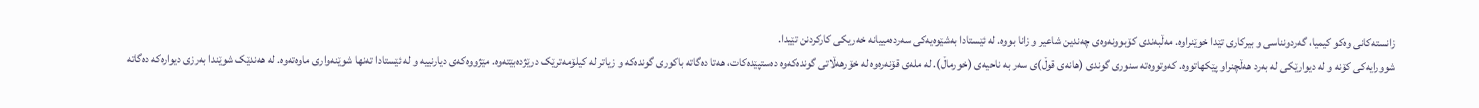زانستەکانی وەکو کیمیا، گەردونناسی و بیرکاری تێدا خوێنراوە. مەڵبەندی کۆبوونەوەی چەندین شاعیر و زانا بووە. لە ئێستادا بەشێوەیەکی سەردەمییانە خەریکی کارکردنن تێیدا.
شوورایەکی کۆنه و لە دیوارێکی لە بەرد هەڵچنراو پێکهاتووە. کەوتووەتە سنورى گوندی (هانەی قوڵ)ی سەر بە ناحیەی (خورماڵ). لە ملەى قۆنەرەوە لە خۆرهەڵاتی گوندەکەوە دەستپێدەکات، هەتا دەگاتە باکورى گوندەکە و زیاتر لە کیلۆمەترێک درێژدەبێتەوە. مێژووەکەى دیارنییە و لە ئێستادا تەنها شوێنەواری ماوەتەوە. لە هەندێک شوێندا بەرزى دیوارەکە دەگاتە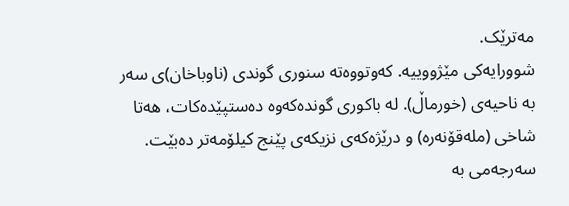مەترێک.
شوورایەکی مێژووییە. کەوتووەتە سنوری گوندی (ناوباخان)ی سەر بە ناحیەی (خورماڵ). لە باکوری گوندەکەوە دەستپێدەکات، هەتا شاخی (ملەقۆنەرە) و درێژەکەی نزیکەی پێنج کیلۆمەتر دەبێت. سەرجەمی بە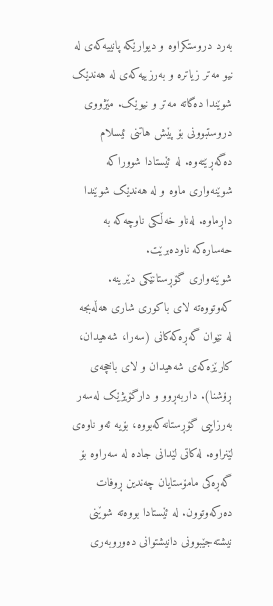بەرد دروستکراوە و دیوارێکە پانییەکەی لە نیو مەتر زیاترە و بەرزییەکەی لە هەندێک شوێندا دەگاتە مەتر و نیوێک. مێژووی دروستبوونی بۆ پێش هاتنی ئیسلام دەگەڕێتەوە. لە ئێستادا شووراکە شوێنەواری ماوە و لە هەندێک شوێندا داڕماوە. لەناو خەڵکی ناوچەکە بە حەسارەکە ناودەبرێت.
شوێنەواری گۆڕستانێکی دێرینە. کەوتووەتە لای باکوری شاری هەڵەبجە لە نێوان گەڕەکەکانی (سەرا، شەهیدان، کارێزەکەی شەهیدان و لای باخچەی ڕۆشنا). داربەڕوو و دارگۆیژێک لەسەر بەرزاییی گۆڕستانەکەبووە، بۆیە ئەو ناوەی لێنراوە. لەکاتی لێدانی جادە لە سەراوە بۆ گەڕەکی مامۆستایان چەندین ڕوفات دەرکەوتوون. لە ئێستادا بووەتە شوێنی نیشتەجێبوونی دانیشتوانی دەوروبەری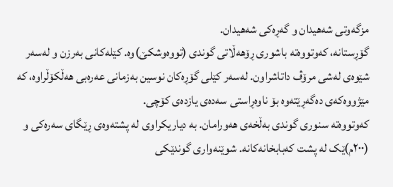مزگەوتی شەهیدان و گەڕەکی شەهیدان.
گۆڕستانە، کەوتووەتە باشوری ڕۆهەڵاتی گوندی (تووەوشکێ)وە. کێلەکانی بەرزن و لەسەر شێوەی لەشی مرۆڤ داتاشراون. لەسەر کێلی گۆڕەکان نوسین بەزمانی عەرەبی هەڵکۆڵراوە، کە مێژووەکەی دەگەڕێتەوە بۆ ناوەڕاستی سەدەی یازدەی کۆچی.
کەوتووەتە سنوری گوندی بەڵخەی هەورامان. بە دیاریکراوی لە پشتەوەی ڕێگای سەرەکی و (٢٠٠م)ێک لە پشت کەبابخانەکانە. شوێنەواری گوندێکی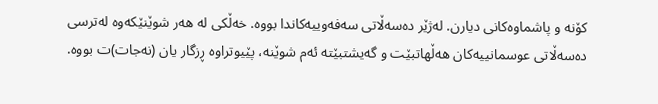کۆنە و پاشماوەکانی دیارن. لەژێر دەسەڵاتی سەفەوییەکاندا بووە. خەڵکی لە هەر شوێنێکەوە لەترسی دەسەڵاتی عوسمانییەکان هەڵهاتبێت و گەیشتبێتە ئەم شوێنە، پێیوتراوە ڕزگار یان (نەجات)ت بووە.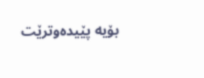بۆیە پێیدەوترێت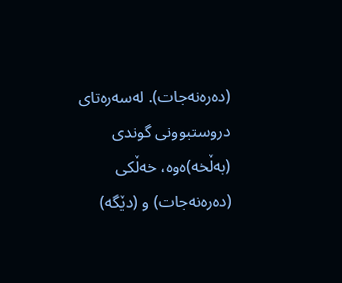(دەرەنەجات). لەسەرەتای دروستبوونی گوندی (بەڵخە)ەوە، خەڵکی (دەرەنەجات) و (دێگە)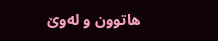هاتوون و لەوێ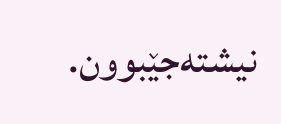نیشتەجێبوون.